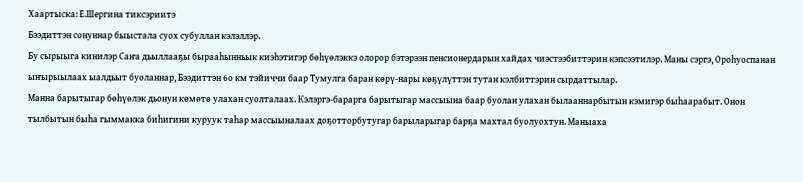Хаартыска: Е.Шергина тиксэриитэ
Бээдиттэн сонуннар быыстала суох субуллан кэлэллэр.
Бу сырыыга кинилэр Саҥа дьыллааҕы бырааһынньык киэһэтигэр бөһүөлэккэ олорор бэтэрээн пенсионердарын хайдах чиэстээбиттэрин кэпсээтилэр. Маны сэргэ, Ороһуоспанан ыҥырыылаах ыалдьыт буоланнар, Бээдиттэн 6о км тэйиччи баар Тумулга баран көрү-нары көҕүлүттэн тутан кэлбиттэрин сырдаттылар.
Манна барытыгар бөһүөлэк дьонун көмөтө улахан суолталаах. Кэлэргэ-барарга барытыгар массыына баар буолан улахан былааннарбытын кэмигэр быһаарабыт. Онон тылбытын быһа гыммакка биһигини куруук таһар массыыналаах доҕотторбутугар барыларыгар барҕа махтал буолуохтун. Маныаха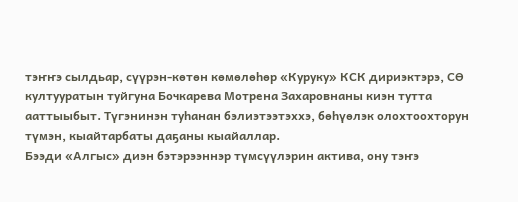тэҥҥэ сылдьар, сүүрэн-көтөн көмөлөһөр «Куруку» КСК дириэктэрэ, СӨ култууратын туйгуна Бочкарева Мотрена Захаровнаны киэн тутта ааттыыбыт. Түгэнинэн туһанан бэлиэтээтэххэ, бөһүөлэк олохтоохторун түмэн, кыайтарбаты даҕаны кыайаллар.
Бээди «Алгыс» диэн бэтэрээннэр түмсүүлэрин актива, ону тэҥэ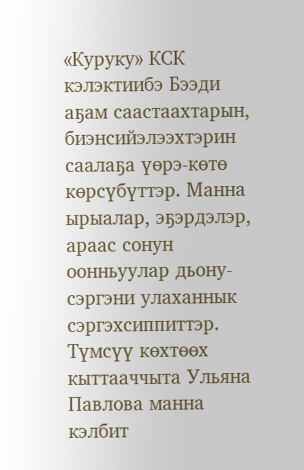«Куруку» КСК кэлэктиибэ Бээди аҕам саастаахтарын, биэнсийэлээхтэрин саалаҕа үөрэ-көтө көрсүбүттэр. Манна ырыалар, эҕэрдэлэр, араас сонун оонньуулар дьону-сэргэни улаханнык сэргэхсиппиттэр. Түмсүү көхтөөх кыттааччыта Ульяна Павлова манна кэлбит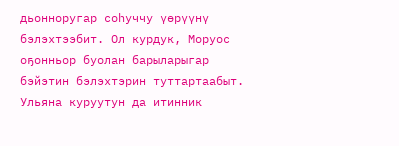дьонноругар соһуччу үөрүүнү бэлэхтээбит. Ол курдук, Моруос оҕонньор буолан барыларыгар бэйэтин бэлэхтэрин туттартаабыт. Ульяна куруутун да итинник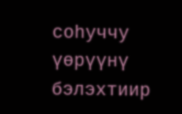соһуччу үөрүүнү бэлэхтиир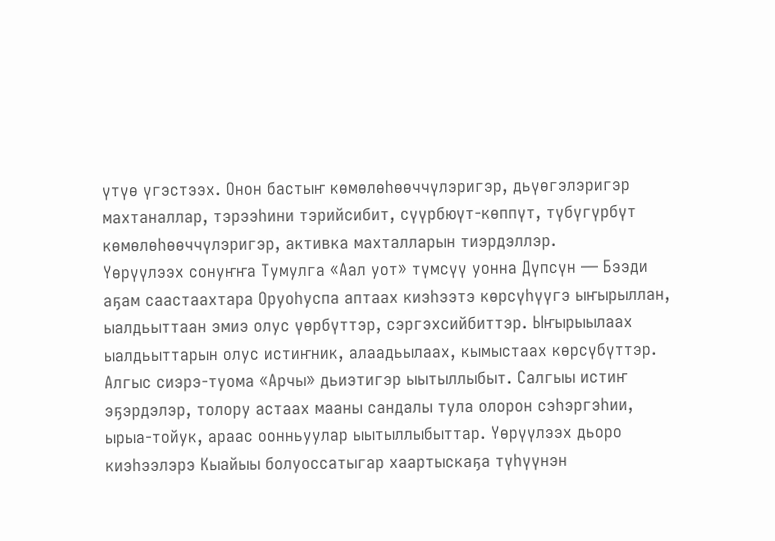үтүө үгэстээх. Онон бастыҥ көмөлөһөөччүлэригэр, дьүөгэлэригэр махтаналлар, тэрээһини тэрийсибит, сүүрбюүт-көппүт, түбүгүрбүт көмөлөһөөччүлэригэр, активка махталларын тиэрдэллэр.
Үөрүүлээх сонуҥҥа Тумулга «Аал уот» түмсүү уонна Дүпсүн — Бээди аҕам саастаахтара Оруоһуспа аптаах киэһээтэ көрсүһүүгэ ыҥырыллан, ыалдьыттаан эмиэ олус үөрбүттэр, сэргэхсийбиттэр. Ыҥырыылаах ыалдьыттарын олус истиҥник, алаадьылаах, кымыстаах көрсүбүттэр. Алгыс сиэрэ-туома «Арчы» дьиэтигэр ыытыллыбыт. Салгыы истиҥ эҕэрдэлэр, толору астаах мааны сандалы тула олорон сэһэргэһии, ырыа-тойук, араас оонньуулар ыытыллыбыттар. Үөрүүлээх дьоро киэһээлэрэ Кыайыы болуоссатыгар хаартыскаҕа түһүүнэн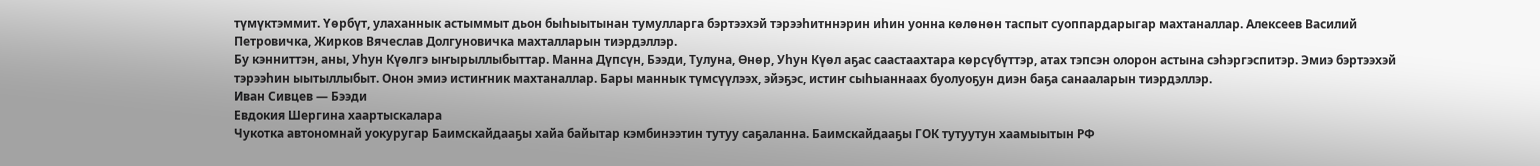түмүктэммит. Үөрбүт, улаханнык астыммыт дьон быһыытынан тумулларга бэртээхэй тэрээһитннэрин иһин уонна көлөнөн таспыт суоппардарыгар махтаналлар. Алексеев Василий Петровичка, Жирков Вячеслав Долгуновичка махталларын тиэрдэллэр.
Бу кэнниттэн, аны, Уһун Күөлгэ ыҥырыллыбыттар. Манна Дүпсүн, Бээди, Тулуна, Өнөр, Уһун Күөл аҕас саастаахтара көрсүбүттэр, атах тэпсэн олорон астына сэһэргэспитэр. Эмиэ бэртээхэй тэрээһин ыытыллыбыт. Онон эмиэ истиҥник махтаналлар. Бары маннык түмсүүлээх, эйэҕэс, истиҥ сыһыаннаах буолуоҕун диэн баҕа санааларын тиэрдэллэр.
Иван Сивцев — Бээди
Евдокия Шергина хаартыскалара
Чукотка автономнай уокуругар Баимскайдааҕы хайа байытар кэмбинээтин тутуу саҕаланна. Баимскайдааҕы ГОК тутуутун хаамыытын РФ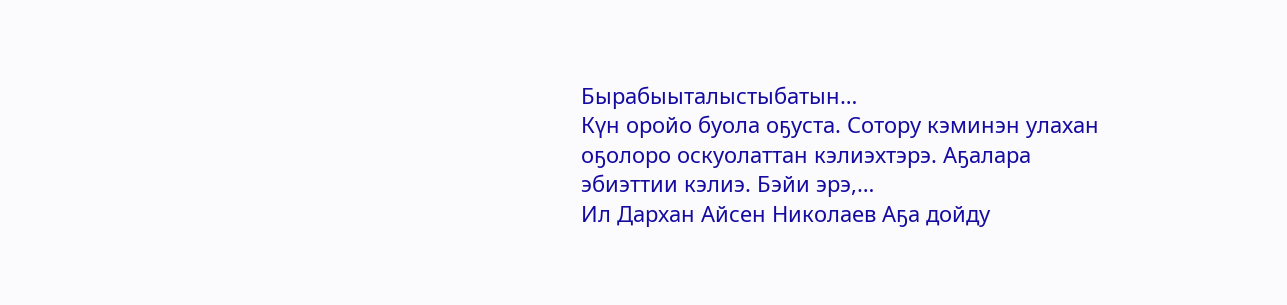Бырабыыталыстыбатын…
Күн оройо буола оҕуста. Сотору кэминэн улахан оҕолоро оскуолаттан кэлиэхтэрэ. Аҕалара эбиэттии кэлиэ. Бэйи эрэ,…
Ил Дархан Айсен Николаев Аҕа дойду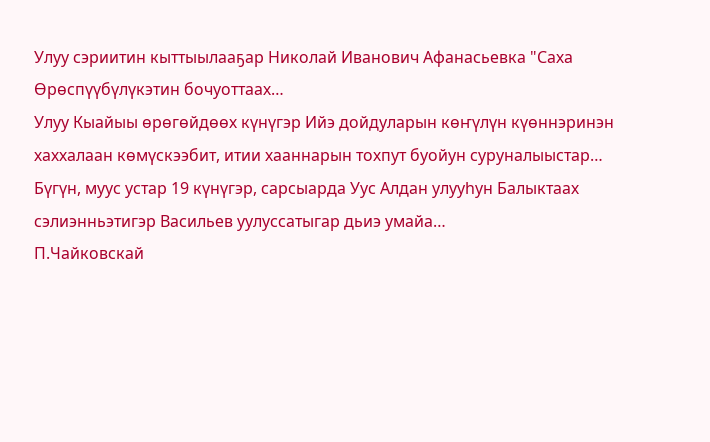Улуу сэриитин кыттыылааҕар Николай Иванович Афанасьевка "Саха Өрөспүүбүлүкэтин бочуоттаах…
Улуу Кыайыы өрөгөйдөөх күнүгэр Ийэ дойдуларын көҥүлүн күөннэринэн хаххалаан көмүскээбит, итии хааннарын тохпут буойун суруналыыстар…
Бүгүн, муус устар 19 күнүгэр, сарсыарда Уус Алдан улууһун Балыктаах сэлиэнньэтигэр Васильев уулуссатыгар дьиэ умайа…
П.Чайковскай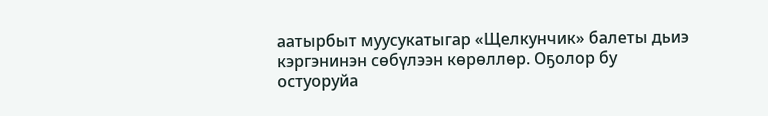аатырбыт муусукатыгар «Щелкунчик» балеты дьиэ кэргэнинэн сөбүлээн көрөллөр. Оҕолор бу остуоруйа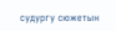судургу сюжетын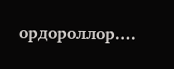ордороллор.…